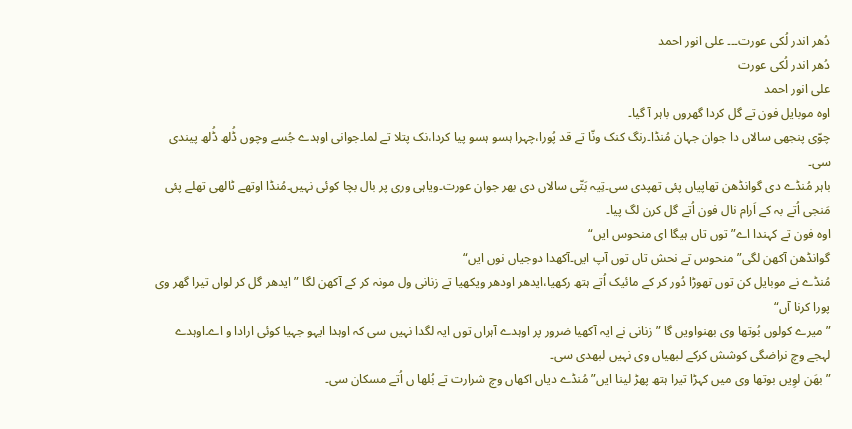دُھر اندر لُکی عورت۔۔۔ علی انور احمد
دُھر اندر لُکی عورت
علی انور احمد
اوہ موبایل فون تے گل کردا گھروں باہر آ گیا۔
چوّی پنجھی سالاں دا جوان جہان مُنڈا۔رنگ کنک ونّا تے قد پُورا،چہرا ہسو ہسو پیا کردا،نک پتلا تے لما۔جوانی اوہدے جُسے وچوں ڈُلھ ڈُلھ پیندی سی۔
باہر مُنڈے دی گوانڈھن تھاپیاں پئی تھپدی سی۔تِیہ بَتّی سالاں دی بھر جوان عورت۔ویاہی وری پر بال بچا کوئی نہیں۔مُنڈا اوتھے ٹالھی تھلے پئی مَنجی اُتے بہ کے اَرام نال فون اُتے گل کرن لگ پیا۔
اوہ فون تے کہندا اے”توں تاں ہیگا ای منحوس ایں“
گوانڈھن آکھن لگی”منحوس تے نحش تاں توں آپ ایں۔آکھدا دوجیاں نوں ایں“
مُنڈے نے موبایل کن توں تھوڑا دُور کر کے مائیک اُتے ہتھ رکھیا،ایدھر اودھر ویکھیا تے زنانی ول مونہ کر کے آکھن لگا ”ایدھر گل کر لواں تیرا گھر وی پورا کرنا آں“
”میرے کولوں بُوتھا وی بھنواویں گا ” زنانی نے ایہ آکھیا ضرور پر اوہدے آہراں توں ایہ لگدا نہیں سی کہ اوہدا ایہو جہیا کوئی ارادا و اے۔اوہدے لہجے وچ نراضگی کوشش کرکے لبھیاں وی نہیں لبھدی سی۔
”بھَن لوِیں بوتھا وی میں کہڑا تیرا ہتھ پھڑ لینا ایں” مُنڈے دیاں اکھاں وچ شرارت تے بُلھا ں اُتے مسکان سی۔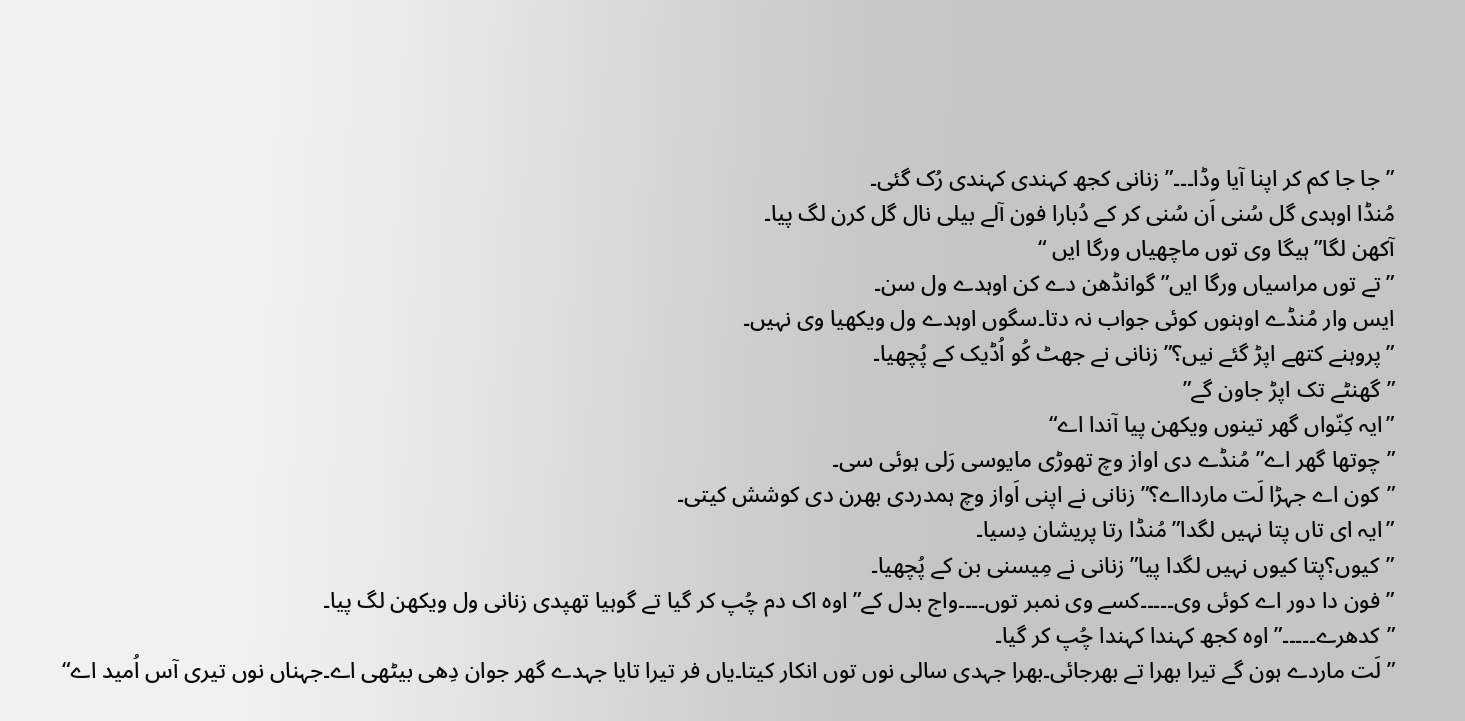”جا جا کم کر اپنا آیا وڈا۔۔۔” زنانی کجھ کہندی کہندی رُک گئی۔
مُنڈا اوہدی گل سُنی اَن سُنی کر کے دُبارا فون آلے بیلی نال گل کرن لگ پیا۔
آکھن لگا”ہیگا وی توں ماچھیاں ورگا ایں “
”تے توں مراسیاں ورگا ایں” گوانڈھن دے کن اوہدے ول سن۔
ایس وار مُنڈے اوہنوں کوئی جواب نہ دتا۔سگوں اوہدے ول ویکھیا وی نہیں۔
”پروہنے کتھے اپڑ گئے نیں؟” زنانی نے جھٹ کُو اُڈیک کے پُچھیا۔
”گھنٹے تک اپڑ جاون گے”
”ایہ کِنّواں گھر تینوں ویکھن پیا آندا اے“
”چوتھا گھر اے”مُنڈے دی اواز وچ تھوڑی مایوسی رَلی ہوئی سی۔
”کون اے جہڑا لَت ماردااے؟” زنانی نے اپنی اَواز وچ ہمدردی بھرن دی کوشش کیتی۔
”ایہ ای تاں پتا نہیں لگدا” مُنڈا رتا پریشان دِسیا۔
”کیوں؟پتا کیوں نہیں لگدا پیا” زنانی نے مِیسنی بن کے پُچھیا۔
”فون دا دور اے کوئی وی۔۔۔۔۔کسے وی نمبر توں۔۔۔۔واج بدل کے” اوہ اک دم چُپ کر گیا تے گوہیا تھپدی زنانی ول ویکھن لگ پیا۔
”کدھرے۔۔۔۔۔” اوہ کجھ کہندا کہندا چُپ کر گیا۔
”لَت ماردے ہون گے تیرا بھرا تے بھرجائی۔بھرا جہدی سالی نوں توں انکار کیتا۔یاں فر تیرا تایا جہدے گھر جوان دِھی بیٹھی اے۔جہناں نوں تیری آس اُمید اے“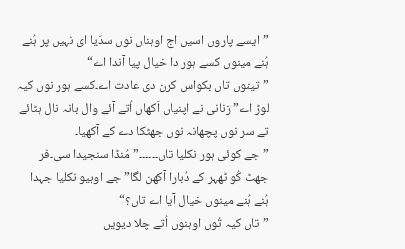”ایسے پاروں اسیں اج اوہناں نوں سدّیا ای نہیں پر ہُنے ہُنے مینوں کسے ہور دا خیال پیا آندا اے“
”تینوں تاں بکواس کرن دی عادت اے۔کسے ہور نوں کیہ لوڑ اے” زنانی نے اپنیاں اَکھاں اُتے آئے وال بانہ نال ہٹائے تے سر نوں پچھانہ نوں جھٹکا دے کے آکھیا۔
”جے کوئی ہور نکلیا تاں۔۔۔۔۔۔” مُنڈا سنجیدا سی۔فر جھٹ کُو ٹھہر کے دُبارا آکھن لگا”جے اوہیو نکلیا جہدا ہُنے ہُنے مینوں خیال آیا اے تاں؟“
”تاں کیہ تُوں اوہنوں اُتے چلا دیویں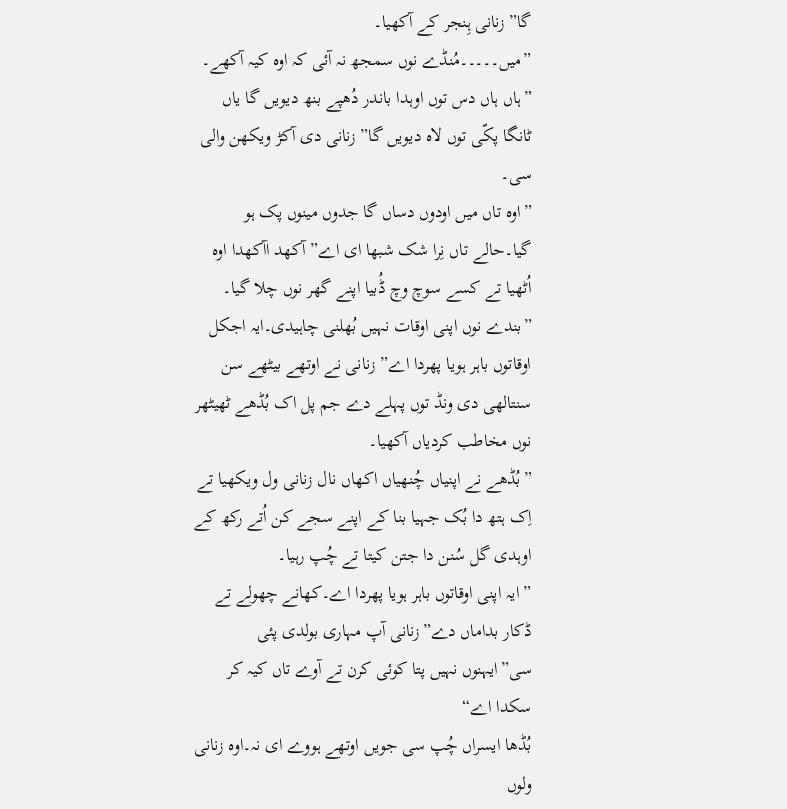گا” زنانی ہِنجر کے آکھیا۔
”میں۔۔۔۔۔مُنڈے نوں سمجھ نہ آئی کہ اوہ کیہ آکھے۔
”ہاں ہاں دس توں اوہدا باندر دُھپے بنھ دیویں گا یاں ٹانگا پکّی توں لاہ دیویں گا” زنانی دی آکڑ ویکھن والی سی۔
”اوہ تاں میں اودوں دساں گا جدوں مینوں پک ہو گیا۔حالے تاں نِرا شک شبھا ای اے” آکھد اآکھدا اوہ اُٹھیا تے کسے سوچ وچ ڈُبیا اپنے گھر نوں چلا گیا۔
”بندے نوں اپنی اوقات نہیں بُھلنی چاہیدی۔ایہ اجکل اوقاتوں باہر ہویا پھردا اے” زنانی نے اوتھے بیٹھے سن سنتالھی دی ونڈ توں پہلے دے جم پل اک بُڈھے ٹھیٹھر نوں مخاطب کردیاں آکھیا۔
”بُڈھے نے اپنیاں چُنھیاں اکھاں نال زنانی ول ویکھیا تے اِک ہتھ دا بُک جہیا بنا کے اپنے سجے کن اُتے رکھ کے اوہدی گل سُنن دا جتن کیتا تے چُپ رہیا۔
”ایہ اپنی اوقاتوں باہر ہویا پھردا اے۔کھانے چھولے تے ڈکار بداماں دے”زنانی آپ مہاری بولدی پئی سی”ایہنوں نہیں پتا کوئی کرن تے آوے تاں کیہ کر سکدا اے“
بُڈھا ایسراں چُپ سی جویں اوتھے ہووے ای نہ۔اوہ زنانی ولوں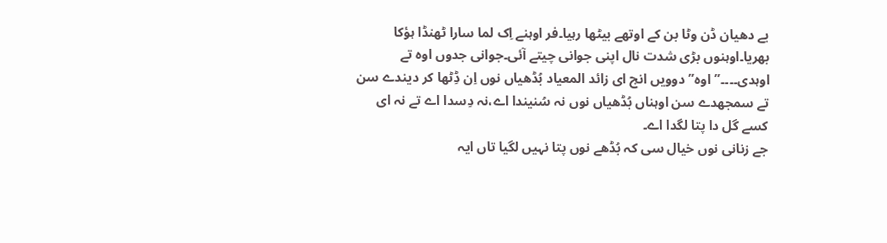بے دھیان ڈن وٹا بن کے اوتھے بیٹھا رہیا۔فر اوہنے اِک لما سارا ٹھنڈا ہؤکا بھریا۔اوہنوں بڑی شدت نال اپنی جوانی چیتے آئی۔جوانی جدوں اوہ تے اوہدی۔۔۔۔”اوہ” دوویں انج ای زائد المعیاد بُڈھیاں نوں اِن ڈِٹھا کر دیندے سن تے سمجھدے سن اوہناں بُڈھیاں نوں نہ سُنیندا اے،نہ دِسدا اے تے نہ ای کسے گل دا پتا لگدا اے۔
جے زنانی نوں خیال سی کہ بُڈھے نوں پتا نہیں لگیا تاں ایہ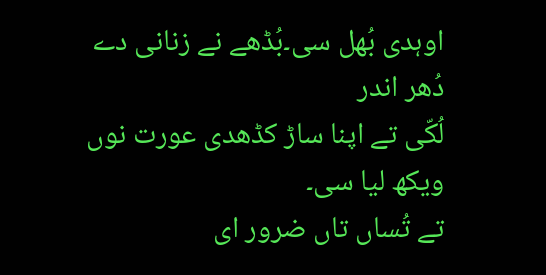اوہدی بُھل سی۔بُڈھے نے زنانی دے دُھر اندر
لُکّی تے اپنا ساڑ کڈھدی عورت نوں ویکھ لیا سی۔
تے تُساں تاں ضرور ای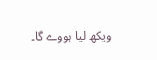ویکھ لیا ہووے گا۔